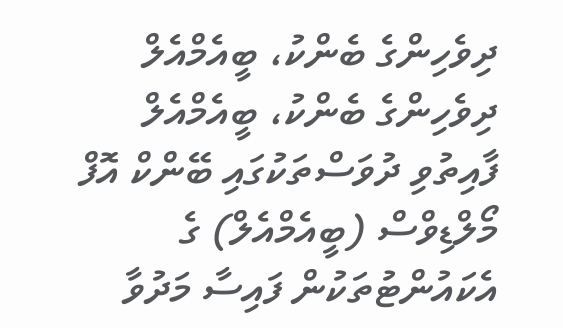ދިވެހިންގެ ބެންކު، ބީއެމްއެލް
ދިވެހިންގެ ބެންކު، ބީއެމްއެލް
ފާއިތުވި ދުވަސްތަކުގައި ބޭންކް އޮފް މޯލްޑިވްސް (ބީއެމްއެލް) ގެ އެކައުންޓުތަކުން ފައިސާ މަދުވާ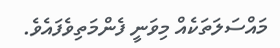މައްސަލަތަކެއް މިވަނީ ފެންމަތިވެފައެވެ.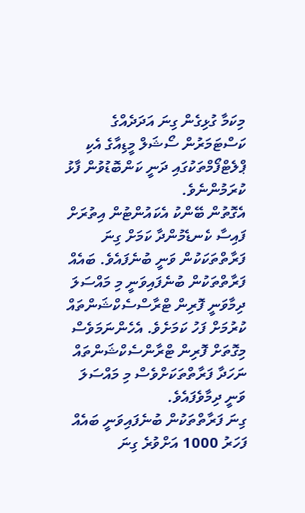މިކަމާ ގުޅިގެން ގިނަ އަދަދެއްގެ ކަސްޓަމަރުން ސޯޝަލް މީޑިއާގެ އެކި ޕްލެޓްފޯމްތަކުގައި ދަނީ ކަންބޮޑުވުން ފާޅު ކުރަމުންނެވެ.
އެގޮތުން ބޭންކު އެކައުންޓުން އިތުރަށް ފައިސާ ކެނޑެމުންދާ ކަމަށް ގިނަ ފަރާތްތަކަކުން ވަނީ ބުނެފައެވެ. ބައެއް ފަރާތްތަކުން ބުނެފައިވަނީ މި މައްސަލަ ދިމާވަނީ ފޮރިން ޓްރާސްސެކްޝަންތައް ކުރުމަށް ފަހު ކަމަށެވެ. އެހެންނަމަވެސް މިގޮތަށް ފޮރިން ޓްރާންސެކްޝަންތައް ނަހަދާ ފަރާތްތަކަށްވެސް މި މައްސަލަ ވަނީ ދިމާވެފައެވެ.
ގިނަ ފަރާތްތަކުން ބުނެފައިވަނީ ބައެއް ފަހަރު 1000 އަށްވުރެ ގިނަ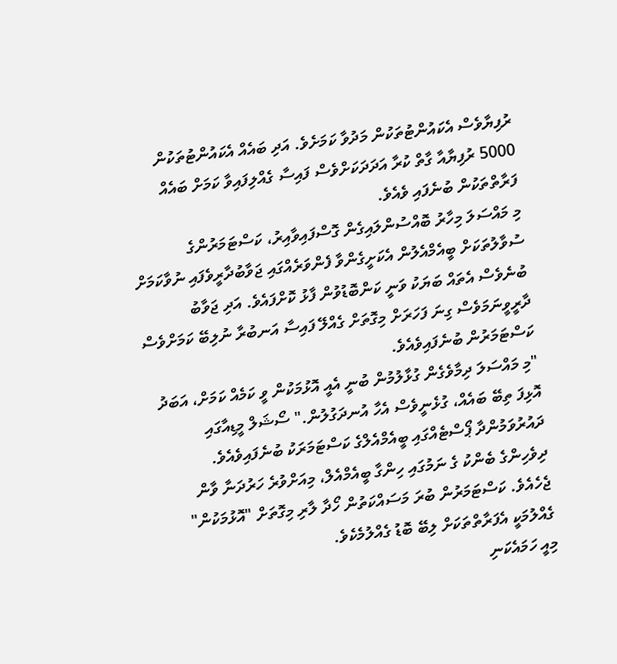ރުފިޔާވެސް އެކައުންޓުތަކުން މަދުވާ ކަމަށެވެ. އަދި ބައެއް އެކައުންޓުތަކުން 5000 ރުފިޔާއާ ގާތް ކުރާ އަދަދަކަށްވެސް ފައިސާ ގެއްލިފައިވާ ކަމަށް ބައެއް ފަރާތްތަކުން ބުނެފައި ވެއެވެ.
މި މައްސަލަ މިހާރު ބޮއްސުންލައިގެން ގޮސްފައިވާއިރު، ކަސްޓަމަރުންގެ ސުވާލުތަކަށް ބީއެމްއެލުން އެކަށީގެންވާ ފެންވަރެއްގައި ޖަވާބުދާރީވެފައި ނުވާކަމަށް ބުނެވެސް އެތައް ބަޔަކު ވަނީ ކަންބޮޑުވުން ފާޅު ކޮށްފައެވެ. އަދި ޖަވާބު ދާރީވީނަމަވެސް ގިނަ ފަހަރަށް މިގޮތަށް ގެއްލޭ ފައިސާ އަނބުރާ ނުލިބޭ ކަމަށްވެސް ކަސްޓަމަރުން ބުނެފައިވެއެވެ.
"މި މައްސަލަ ދިމާވެގެން ގުޅާލުމުން ބުނީ އެއީ އޮޅުމަކުން ވީ ކަމެއް ކަމަށް، އަބަދު އޮޅިފަ ތިބޭ ބައެއް، ގުޅެނީވެސް އެހާ އުނދަގުލުން." ސޯޝަލް މީޑިއާގައި ދައުރުވަމުންދާ ޕޯސްޓެއްގައި ބީއެމްއެލްގެ ކަސްޓަމަރަކު ބުނެފައިވެއެވެ.
ދިވެހިންގެ ބެންކު ގެ ނަމުގައި ހިންގާ ބީއެމްއެލް، މިއަށްވުރެ ހަރުދަނާ ވާން ޖެހެއެވެ. ކަސްޓަމަރުން ބުރަ މަސައްކަތުން ހޯދާ ލާރި މިގޮތަށް "އޮޅުމަކުން" ގެއްލުމަކީ އެފަރާތްތަކަށް ލިބޭ ބޮޑު ގެއްލުމެކެވެ.
މިއީ ހަމައެކަނި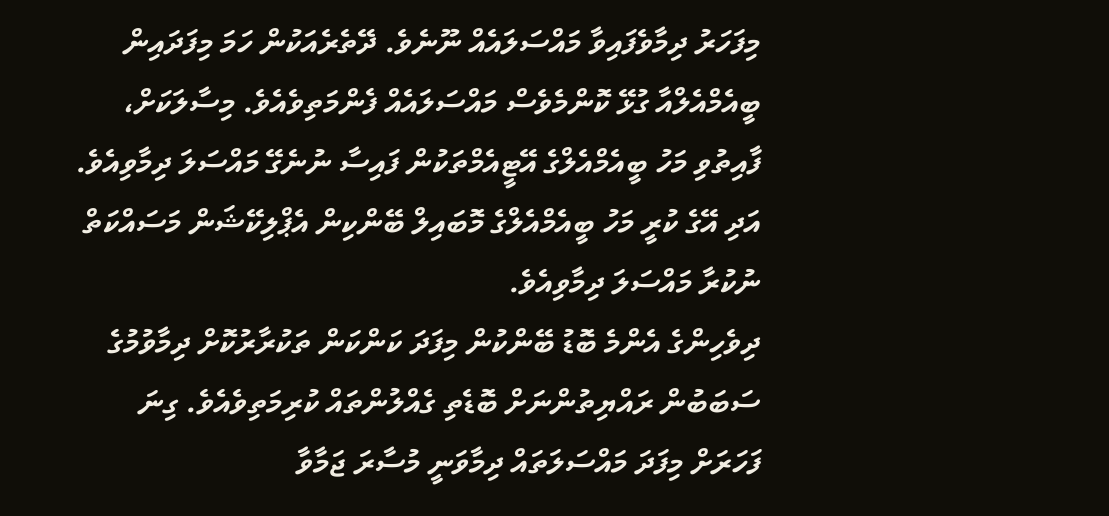މިފަހަރު ދިމާވެފައިވާ މައްސަލައެއް ނޫނެވެ. ދޭތެރެއަކުން ހަމަ މިފަދައިން ބީއެމްއެލްއާ ގުޅޭ ކޮންމެވެސް މައްސަލައެއް ފެންމަތިވެއެވެ. މިސާލަކަށް، ފާއިތުވި މަހު ބީއެމްއެލްގެ އޭޓީއެމްތަކުން ފައިސާ ނުނެގޭ މައްސަލަ ދިމާވިއެވެ. އަދި އޭގެ ކުރީ މަހު ބީއެމްއެލްގެ މޮބައިލް ބޭންކިން އެޕްލިކޭޝަން މަސައްކަތް ނުކުރާ މައްސަލަ ދިމާވިއެވެ.
ދިވެހިންގެ އެންމެ ބޮޑު ބޭންކުން މިފަދަ ކަންކަން ތަކުރާރުކޮށް ދިމާވުމުގެ ސަބަބުން ރައްޔިތުންނަށް ބޮޑެތި ގެއްލުންތައް ކުރިމަތިވެއެވެ. ގިނަ ފަހަރަށް މިފަދަ މައްސަލަތައް ދިމާވަނީ މުސާރަ ޖަމާވާ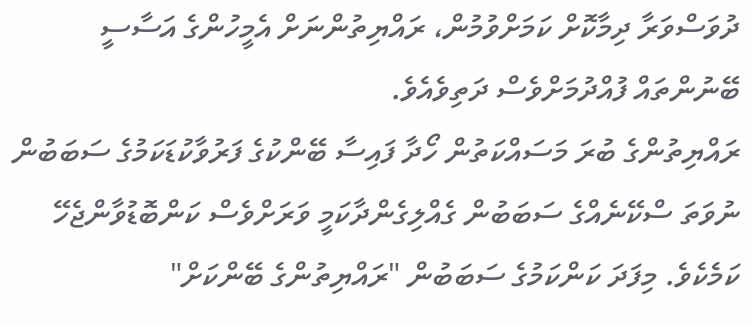ދުވަސްވަރާ ދިމާކޮށް ކަމަށްވުމުން، ރައްޔިތުންނަށް އެމީހުންގެ އަސާސީ ބޭނުންތައް ފުއްދުމަށްވެސް ދަތިވެއެވެ.
ރައްޔިތުންގެ ބުރަ މަސައްކަތުން ހޯދާ ފައިސާ ބޭންކުގެ ފަރުވާކުޑަކަމުގެ ސަބަބުން ނުވަތަ ސްކޭނެއްގެ ސަބަބުން ގެއްލިގެންދާކަމީ ވަރަށްވެސް ކަންބޮޑުވާންޖެހޭ ކަމެކެވެ. މިފަދަ ކަންކަމުގެ ސަބަބުން "ރައްޔިތުންގެ ބޭންކަށް"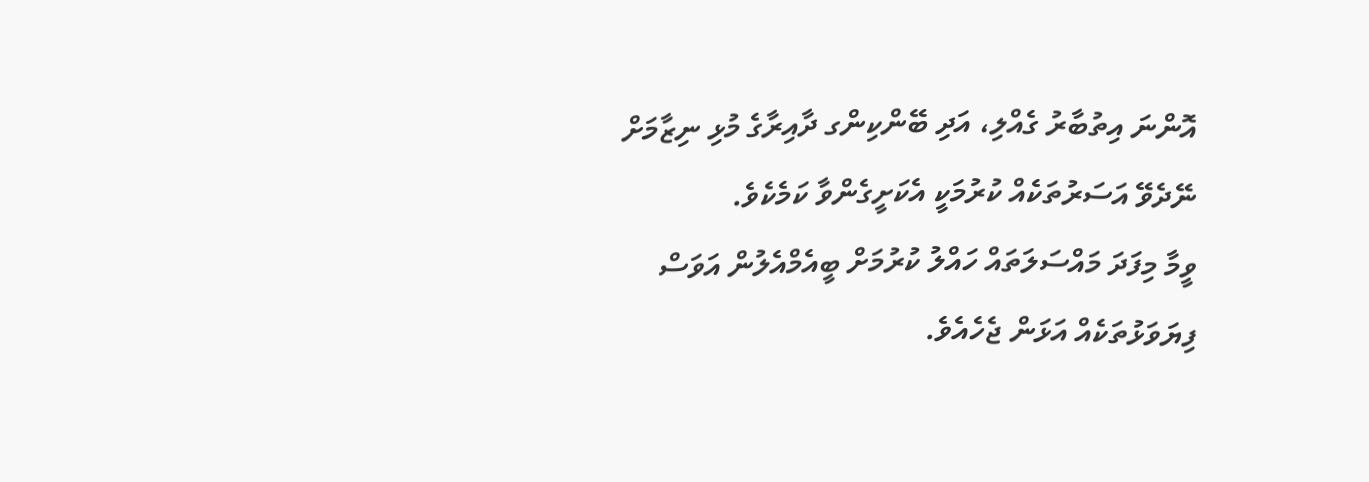އޮންނަ އިތުބާރު ގެއްލި، އަދި ބޭންކިންގ ދާއިރާގެ މުޅި ނިޒާމަށް ނޭދެވޭ އަސަރުތަކެއް ކުރުމަކީ އެކަށީގެންވާ ކަމެކެވެ.
ވީމާ މިފަދަ މައްސަލަތައް ހައްލު ކުރުމަށް ބީއެމްއެލުން އަވަސް ފިޔަވަޅުތަކެއް އަޅަން ޖެހެއެވެ.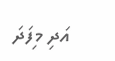އަދި މިފަދަ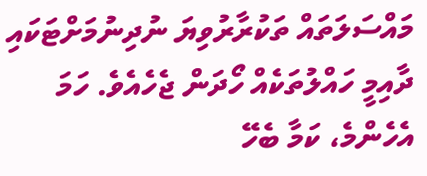މައްސަލަތައް ތަކުރާރުވިޔަ ނުދިނުމަށްޓަކައި ދާއިމީ ހައްލުތަކެއް ހޯދަން ޖެހެއެވެ. ހަމަ އެހެންމެ، ކަމާ ބެހޭ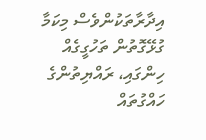އިދާރާތަކުންވެސް މިކަމާ ގުޅޭގޮތުން ތަހުގީގެއް ހިންގައި، ރައްޔިތުންގެ ހައްގުތައް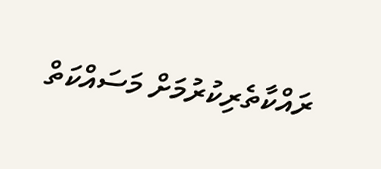ރައްކާތެރިކުރުމަށް މަސައްކަތް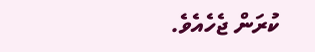ކުރަން ޖެހެއެވެ.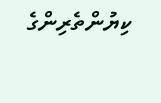ކިޔުންތެރިންގެ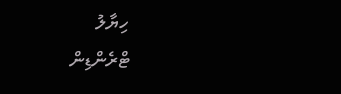ހިޔާލު
ޓްރެންޑިން